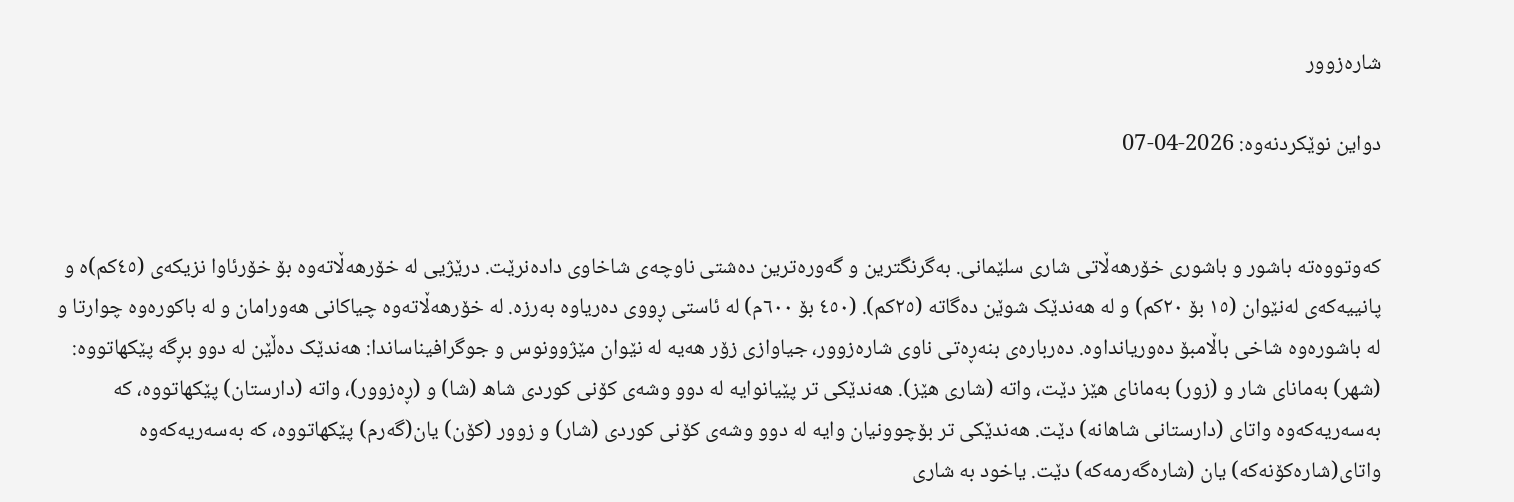شارەزوور

دواین نوێکردنەوە: 2026-04-07


کەوتووەتە باشور و باشورى خۆرهەڵاتى شارى سلێمانى. بەگرنگترین و گەورەترین دەشتى ناوچەی شاخاوی دادەنرێت. درێژیی لە خۆرهەڵاتەوە بۆ خۆرئاوا نزیکەى (٤٥کم)ە و پانییەکەى لەنێوان (١٥ بۆ ٢٠کم) و لە هەندێک شوێن دەگاتە (٢٥کم). (٤٥٠ بۆ ٦٠٠م) لە ئاستی ڕووی دەریاوە بەرزە. لە خۆرهەڵاتەوه چیاکانى هەورامان و لە باکورەوە چوارتا و لە باشورەوە شاخی باڵامبۆ دەوریانداوە. دەربارەی بنەڕەتی ناوی شارەزوور، جیاوازی زۆر هەیە لە نێوان مێژوونوس و جوگرافیناساندا: هەندێک دەڵێن لە دوو بڕگە پێکهاتووە: (شهر) بەمانای شار و (زور) بەمانای هێز دێت، واتە (شاری هێز). هەندێکی تر پێیانوایە‌ لە دوو وشەی کۆنی کوردی شاھ (شا) و (ڕەزوور)، واتە (دارستان) پێکھاتووە، کە بەسەریەکەوە واتای (دارستانی شاھانە) دێت. هەندێکی تر بۆچوونیان وایە لە دوو وشەی کۆنی کوردی (شار) و زوور (کۆن) یان(گەرم) پێکھاتووە، کە بەسەریەکەوە واتای(شارەکۆنەکە) یان (شارەگەرمەکە) دێت. یاخود بە شاری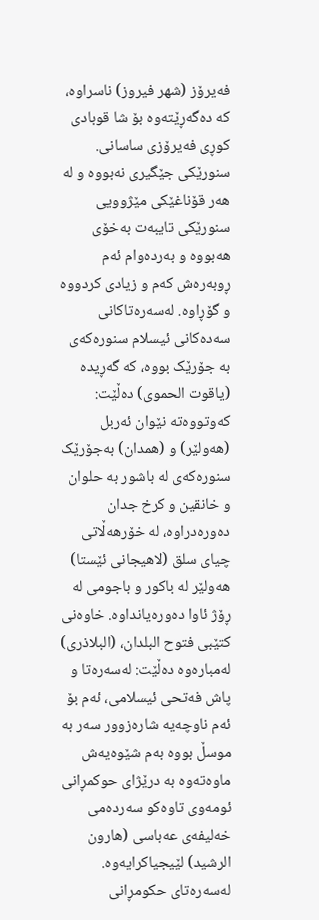فەیرۆز (شهر فیروز) ناسراوە، کە دەگەڕێتەوە بۆ شا قوبادی کوڕی فەیرۆزی ساسانی. سنورێکی جێگیری نەبووە و لە هەر قۆناغێکی مێژوویی سنورێکی تایبەت بەخۆی هەبووە و بەردەوام ئەم ڕوبەرەش کەم و زیادی کردووە و گۆڕاوە. لەسەرەتاکانی سەدەکانی ئیسلام سنورەکەی بە جۆرێک بووە، کە گەڕیدە (یاقوت الحموی) دەڵێت: کەوتووەتە نێوان ئەربل (هەولێر) و (همدان) بەجۆرێک سنورەکەی لە باشور بە حلوان و خانقین و کرخ جدان دەورەدراوە، لە خۆرهەڵاتی چیای سلق (لاهیجانی ئێستا) هەولێر لە باکور و باجومی لە ڕۆژ ئاوا دەورەیانداوە. خاوەنی کتێبی فتوح البلدان، (البلاذری) لەمبارەوە دەڵێت: لەسەرەتا و پاش فەتحی ئیسلامی، ئەم بۆ ئەم ناوچەیە شارەزوور سەر بە موسڵ بووە بەم شێوەیەش ماوەتەوە بە درێژای حوکمڕانی ئومەوی تاوەکو سەردەمی خەلیفەی عەباسی (هارون الرشید) لێیجیاکرایەوە. لەسەرەتای حکومڕانی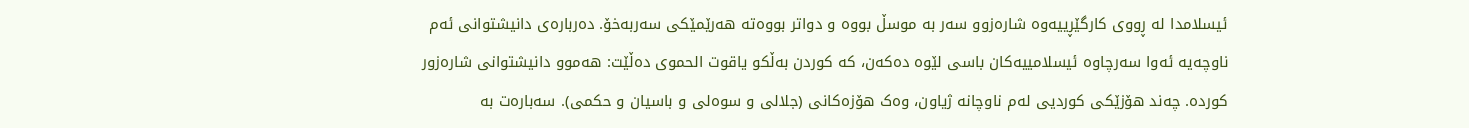ئیسلامدا لە ڕووی کارگێڕییەوە شارەزوو سەر بە موسڵ بووە و دواتر بووەتە هەرێمێکی سەربەخۆ. دەربارەی دانیشتوانی ئەم ناوچەیە ئەوا سەرچاوە ئیسلامییەکان باسی لێوە دەکەن، کە کوردن بەڵکو یاقوت الحموی دەڵێت: هەموو دانیشتوانی شارەزور کوردە. چەند هۆزێکی کوردیی لەم ناوچانە ژیاون، وەک هۆزەکانی (جلالی و سوەلی و باسیان و حکمی). سەبارەت بە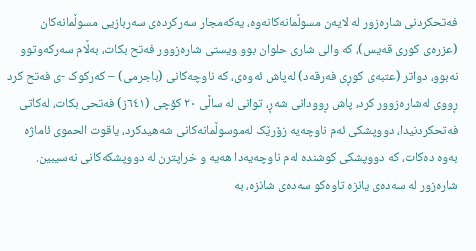فەتحکردنی شارەزور لە لایەن مسوڵمانەکانەوە، یەکەمجار سەرکردەی سەربازیی مسوڵمانەکان (عزرەی کوری قەیس)، کە والی شاری حلوان بوو ویستی شارەزوور فەتح بکات، بەڵام سەرکەوتوو نەبوو، دواتر (عتبەی کوڕی فەرقەد) لەپاش ئەوەی، کە ناوچەکانی (باجرمی) – کەرکوک -ی فەتح کرد ڕووی لەشارەزوور کرد، پاش ڕوودانی شەڕ، توانی لە ساڵی ٢٠ کۆچی (٦٤١ز) فەتحی بکات، لەکاتی فەتحکردنیدا، دووپشکی ئەم ناوچەیە زۆرێک لەموسوڵمانەکانی شەهیدکرد، یاقوت الحموی ئاماژە بەوە دەکات، کە دووپشکی کوشندە لەم ناوچەیەدا هەیە و خراپترن لە دووپشکەکانی نەسیبین. شارەزور لە سەدەی یانزە تاوەکو سەدەی شانزە، بە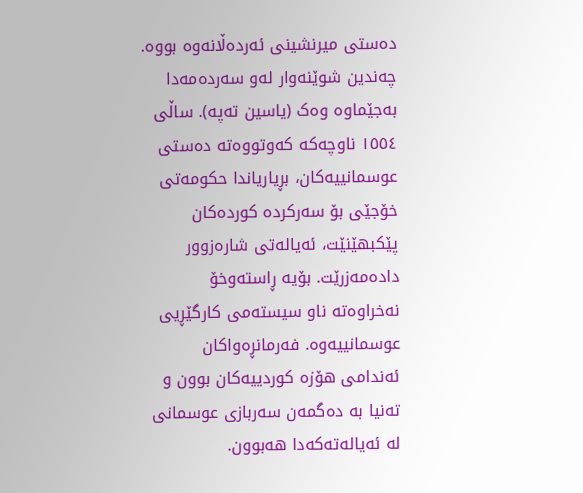دەستی میرنشینی ئەردەڵانەوە بووە. چەندین شوێنەوار لەو سەردەمەدا بەجێماوە وەک (یاسین تەپە). ساڵی ١٥٥٤ ناوچەکە کەوتووەتە دەستی عوسمانییەکان، بڕیاریاندا حکومەتی خۆجێی بۆ سەرکردە کوردەکان پێکبهێنێت، ئەیالەتی شارەزوور دادەمەزرێت. بۆیە ڕاستەوخۆ نەخراوەتە ناو سیستەمی کارگێڕیی عوسمانییەوە. فەرمانڕەواکان ئەندامی ھۆزە کوردییەکان بوون و تەنیا بە دەگمەن سەربازی عوسمانی لە ئەیالەتەکەدا ھەبوون.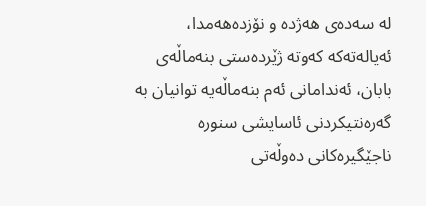لە سەدەی هەژدە و نۆزدەھەمدا، ئەیالەتەکە کەوتە ژێردەستی بنەماڵەی بابان، ئەندامانی ئەم بنەماڵەیە توانیان بە گەرەنتیکردنی ئاسایشی سنورە ناجێگیرەکانی دەوڵەتی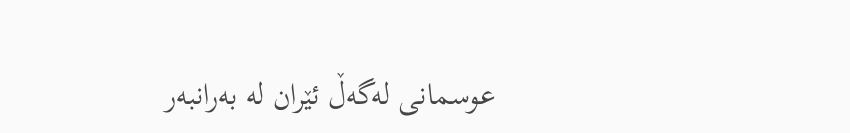عوسمانی لەگەڵ ئێران لە بەرانبەر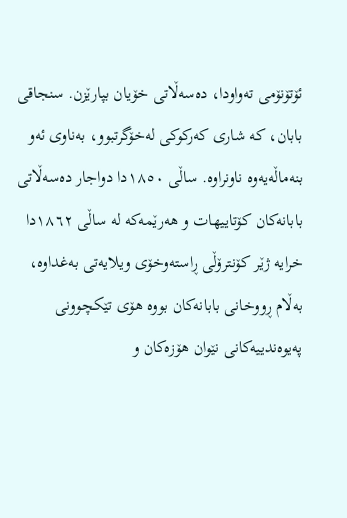ئۆتۆنۆمی تەواودا، دەسەڵاتی خۆیان بپارێزن. سنجاقی بابان، کە شاری کەرکوکی لەخۆگرتبوو، بەناوی ئەو بنەماڵەیەوە ناونراوە. ساڵی ١٨٥٠دا دواجار دەسەڵاتی بابانەکان کۆتاییھات و ھەرێمەکە لە ساڵی ١٨٦٢دا خرایە ژێر کۆنترۆڵی ڕاستەوخۆی ویلایەتی بەغداوە، بەڵام ڕووخانی بابانەکان بووە ھۆی تێکچوونی پەیوەندییەکانی نێوان ھۆزەکان و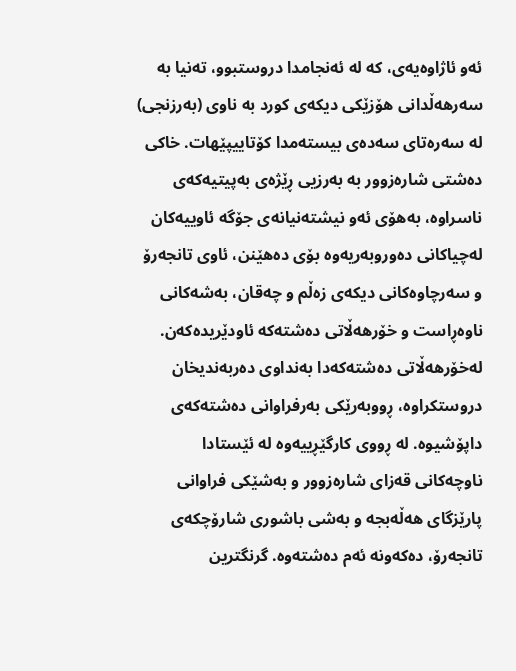ئەو ئاژاوەیەی، کە لە ئەنجامدا دروستبوو، تەنیا بە سەرھەڵدانی ھۆزێکی دیکەی کورد بە ناوی (بەرزنجی) لە سەرەتای سەدەی بیستەمدا کۆتاییپێھات. خاکى دەشتی شارەزوور بە بەرزیى ڕێژەى بەپیتیەکەى ناسراوە، بەهۆى ئەو نیشتەنیانەى جۆگە ئاوییەکان لەچیاکانى دەوروبەریەوە بۆى دەهێنن، ئاوى تانجەرۆ و سەرچاوەکانى دیکەى زەڵم و چەقان، بەشەکانى ناوەڕاست و خۆرهەڵاتى دەشتەکە ئاودێریدەکەن. لەخۆرهەڵاتى دەشتەکەدا بەنداوى دەربەندیخان دروستکراوە، ڕووبەرێکى بەرفراوانى دەشتەکەى داپۆشیوە. لە ڕووى کارگێڕییەوە لە ئێستادا ناوچەکانى قەزاى شارەزوور و بەشێکى فراوانى پارێزگاى هەڵەبجە و بەشی باشورى شارۆچکەى تانجەرۆ، دەکەونە ئەم دەشتەوە. گرنگترین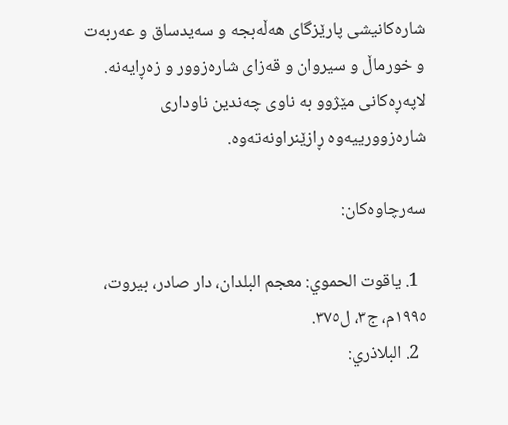شارەکانیشی پارێزگاى هەڵەبجە و سەیدساق و عەربەت و خورماڵ و سیروان و قەزای شارەزوور و زەڕایەنە. لاپەڕەکانی مێژوو بە ناوی چەندین ناوداری شارەزوورییەوە ڕازێنراونەتەوە.

سەرچاوەکان:

  1. ياقوت الحموي: معجم البلدان، دار صادر، بيروت، ١٩٩٥م، ج٣، ل٣٧٥.
  2. البلاذري: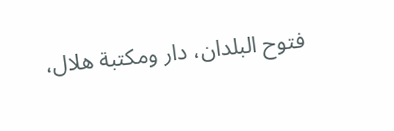فتوح البلدان، دار ومکتبة هلال،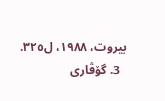بيروت، ١٩٨٨، ل٣٢٥.
  3. گۆڤاری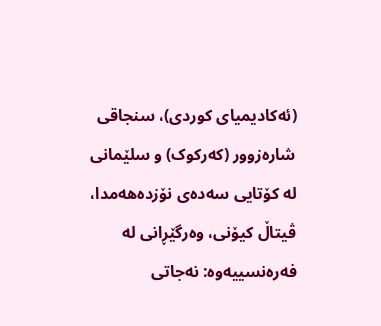(ئەکادیمیای کوردی)، سنجاقی شارەزوور (کەرکوک) و سلێمانی لە کۆتایی سەدەی نۆزدەهەمدا، ڤیتاڵ کیۆنی، وەرگێڕانی لە فەرەنسییەوە: نەجاتی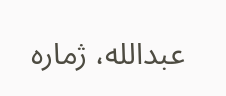عبداللە، ژمارە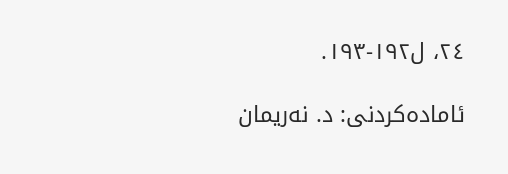٢٤، ل١٩٢-١٩٣.

ئامادەکردنی: د. نەریمان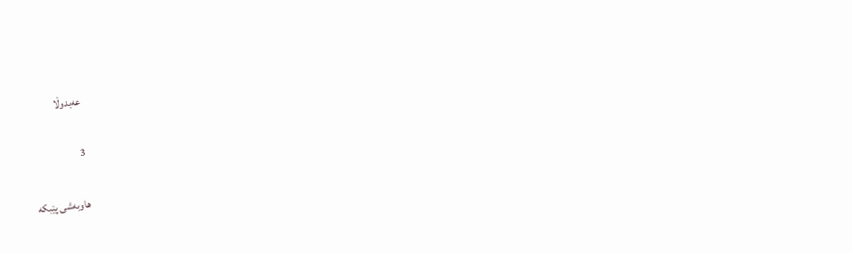عەبدوڵا

3

هاوبەشی پێبکە